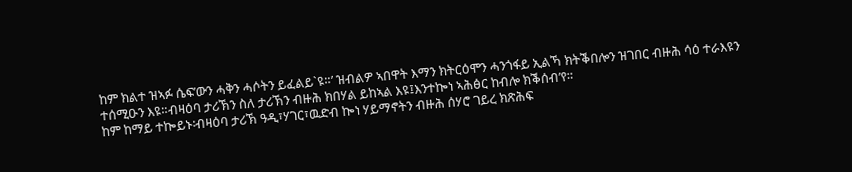ከም ክልተ ዝኣፉ ሴፍ’ውን ሓቅን ሓሶትን ይፈልይ`ዩ።’ ዝብልዎ ኣበዋት እማን ክትርዕሞን ሓንጎፋይ ኢልኻ ክትቕበሎን ዝገበር ብዙሕ ሳዕ ተራእዩን ተሰሚዑን እዩ።ብዛዕባ ታሪኽን ስለ ታሪኽን ብዙሕ ክበሃል ይከኣል እዩ፤እንተኰነ ኣሕፅር ከብሎ ክቕሰብ’የ።
ከም ከማይ ተኰይኑ፡ብዛዕባ ታሪኽ ዓዲ፣ሃገር፣ዉድብ ኰነ ሃይማኖትን ብዙሕ ሰሃሮ ገይረ ክጽሕፍ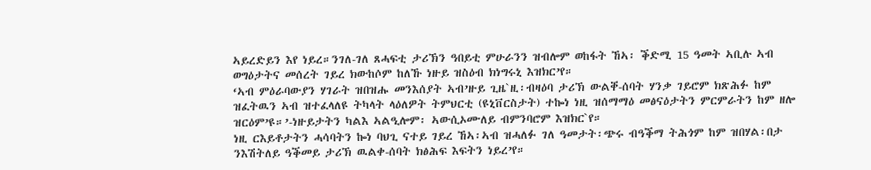ኣይረድይን እየ ነይረ።ንገለ-ገለ ጸሓፍቲ ታሪኽን ዓበይቲ ምሁራንን ዝብሎም ወከፋት ኸኣ፡ ቕድሚ 15 ዓመት ኣቢሉ ኣብ ወግዕታትና መሰረት ገይረ ክውከሶም ከለኹ ነዙይ ዝስዕብ ክነግሩኒ እዝክር’የ።
‘ኣብ ምዕራባውያን ሃገራት ዝበዝሑ መንእሰያት ኣብ’ዙይ ጊዜ`ዚ፡ብዛዕባ ታሪኽ ውልቐ-ሰባት ሃንቃ ገይሮም ክጽሕፉ ከም ዝፈትዉን ኣብ ዝተፈላለዩ ትካላት ላዕለዎት ትምህርቲ (ዩኒቨርስታት) ተኰነ ነዚ ዝሰማማዕ መፅናዕታትን ምርምራትን ከም ዘሎ ዝርዕም’ዩ።’-ነዙይታትን ካልእ ኣልዒሎም፡ ኣውሲኦሙለይ ብምንባሮም እዝክር`የ።
ነዚ ርእይቶታትን ሓሳባትን ኰነ ባህጊ ናተይ ገይረ ኸኣ፡ኣብ ዝሓለፉ ገለ ዓመታት፡ጭሩ ብዓቕማ ትሕጎም ከም ዝበሃል፡በታ ንእሽትለይ ዓቕመይ ታሪኽ ዉልቀ-ሰባት ክፅሕፍ እፍትን ነይረ’የ።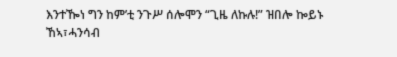እንተዀነ ግን ከም’ቲ ንጉሥ ሰሎሞን “ጊዜ ለኩሉ!” ዝበሎ ኰይኑ ኸኣ፣ሓንሳብ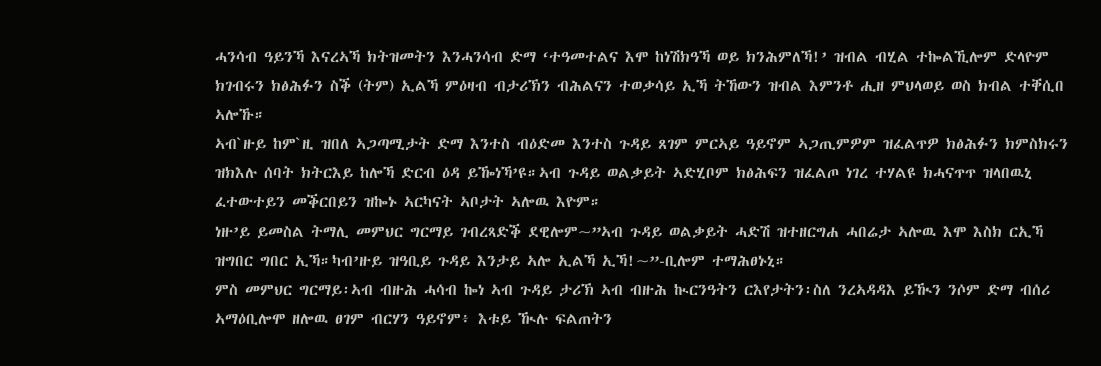ሓንሳብ ዓይንኻ እናረኣኻ ክትዝመትን እንሓንሳብ ድማ ‘ተዓመተልና እሞ ከነሽክዓኻ ወይ ክንሕምለኻ!’ ዝብል ብሂል ተኰልኺሎም ድላዮም ክገብሩን ክፅሕፉን ስቕ (ትም) ኢልኻ ምዕዛብ ብታሪኽን ብሕልናን ተወቃሳይ ኢኻ ትኸውን ዝብል እምንቶ ሒዘ ምህላወይ ወስ ክብል ተቐሲበ ኣሎኹ።
ኣብ`ዙይ ከም`ዚ ዝበለ ኣጋጣሚታት ድማ እንተስ ብዕድመ እንተስ ጉዳይ ጸገም ምርኣይ ዓይኖም ኣጋጢምዎም ዝፈልጥዎ ክፅሕፉን ክምስክሩን ዝክእሉ ሰባት ክትርእይ ከሎኻ ድርብ ዕዳ ይዀነኻ’ዩ።ኣብ ጉዳይ ወልቃይት ኣድሂቦም ክፅሕፍን ዝፈልጦ ነገረ ተሃልዩ ክሓናጥጥ ዝላበዉኒ ፈተውተይን መቕርበይን ዝኰኑ ኣርካናት ኣቦታት ኣሎዉ እዮም።
ነዙ’ይ ይመስል ትማሊ መምህር ግርማይ ገብረጻድቕ ደዊሎም~”ኣብ ጉዳይ ወልቃይት ሓድሽ ዝተዘርግሐ ሓበሬታ ኣሎዉ እሞ እስክ ርኢኻ ዝግበር ግበር ኢኻ።ካብ’ዙይ ዝዓቢይ ጉዳይ እንታይ ኣሎ ኢልኻ ኢኻ!~”-ቢሎም ተማሕፀኑኒ።
ምስ መምህር ግርማይ፡ኣብ ብዙሕ ሓሳብ ኰነ ኣብ ጉዳይ ታሪኽ ኣብ ብዙሕ ኲርንዓትን ርእየታትን፡ስለ ንረኣዳዳእ ይዂን ንሶም ድማ ብሰሪ ኣማዕቢሎሞ ዘሎዉ ፀገም ብርሃን ዓይኖም፥ እቱይ ዂሉ ፍልጠትን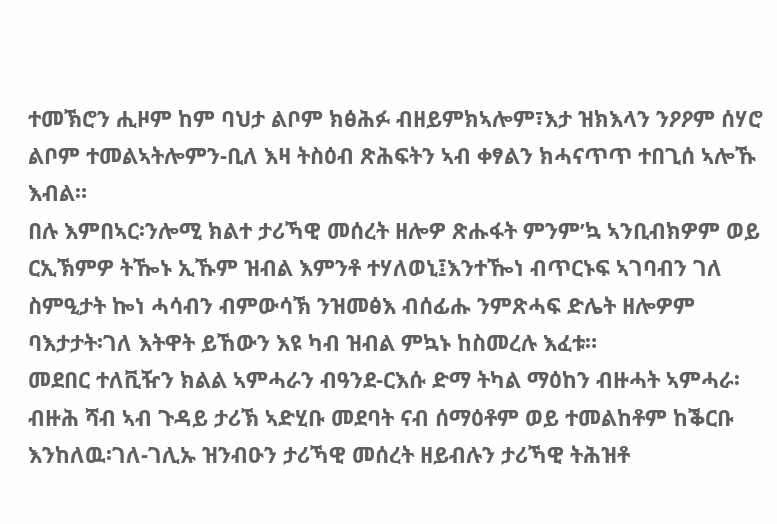ተመኽሮን ሒዞም ከም ባህታ ልቦም ክፅሕፉ ብዘይምክኣሎም፣እታ ዝክእላን ንዖዖም ሰሃሮ ልቦም ተመልኣትሎምን-ቢለ እዛ ትስዕብ ጽሕፍትን ኣብ ቀፃልን ክሓናጥጥ ተበጊሰ ኣሎኹ እብል።
በሉ እምበኣር፡ንሎሚ ክልተ ታሪኻዊ መሰረት ዘሎዎ ጽሑፋት ምንም’ኳ ኣንቢብክዎም ወይ ርኢኽምዎ ትዀኑ ኢኹም ዝብል እምንቶ ተሃለወኒ፤እንተዀነ ብጥርኑፍ ኣገባብን ገለ ስምዒታት ኰነ ሓሳብን ብምውሳኽ ንዝመፅእ ብሰፊሑ ንምጽሓፍ ድሌት ዘሎዎም ባእታታት፡ገለ እትዋት ይኸውን እዩ ካብ ዝብል ምኳኑ ከስመረሉ እፈቱ።
መደበር ተለቪዥን ክልል ኣምሓራን ብዓንደ-ርእሱ ድማ ትካል ማዕከን ብዙሓት ኣምሓራ፡ ብዙሕ ሻብ ኣብ ጉዳይ ታሪኽ ኣድሂቡ መደባት ናብ ሰማዕቶም ወይ ተመልከቶም ከቕርቡ እንከለዉ፡ገለ-ገሊኡ ዝንብዑን ታሪኻዊ መሰረት ዘይብሉን ታሪኻዊ ትሕዝቶ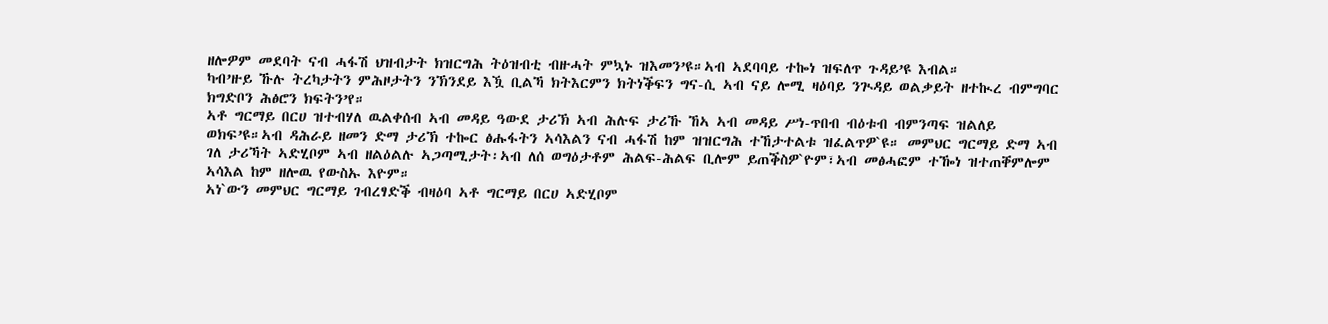ዘሎዎም መደባት ናብ ሓፋሽ ህዝብታት ክዝርግሕ ትዕዝብቲ ብዙሓት ምኳኑ ዝእመን’ዩ።ኣብ ኣደባባይ ተኰነ ዝፍለጥ ጉዳይ’ዩ እብል።
ካብ’ዙይ ኹሉ ትረካታትን ምሕዞታትን ንኽንደይ እዃ ቢልኻ ክትእርምን ክትነቕፍን ግና-ሲ ኣብ ናይ ሎሚ ዛዕባይ ንጒዳይ ወልቃይት ዘተኲረ ብምግባር ክግድቦን ሕፅሮን ክፍትን’የ።
ኣቶ ግርማይ በርሀ ዝተብሃለ ዉልቀሰብ ኣብ መዳይ ዓውደ ታሪኽ ኣብ ሕሉፍ ታሪኹ ኸኣ ኣብ መዳይ ሥነ-ጥበብ ብዕቱብ ብምንጣፍ ዝልለይ ወክፍ’ዩ።ኣብ ዳሕራይ ዘመን ድማ ታሪኽ ተኰር ፅሑፋትን ኣሳእልን ናብ ሓፋሽ ከም ዝዝርግሕ ተኸታተልቱ ዝፈልጥዎ`ዩ። መምህር ግርማይ ድማ ኣብ ገለ ታሪኻት ኣድሂቦም ኣብ ዘልዕልሉ ኣጋጣሚታት፡ኣብ ለሰ ወግዕታቶም ሕልፍ-ሕልፍ ቢሎም ይጠቕስዎ`ዮም፣ኣብ መፅሓፎም ተዀነ ዝተጠቐምሎም ኣሳእል ከም ዘሎዉ የውስኡ እዮም።
ኣነ`ውን መምህር ግርማይ ገብረፃድቕ ብዛዕባ ኣቶ ግርማይ በርሀ ኣድሂቦም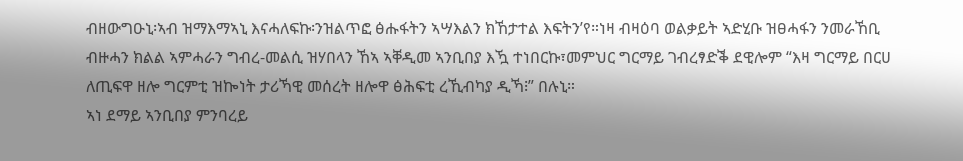ብዘውግዑኒ፡ኣብ ዝማእማኣኒ እናሓለፍኩ፡ንዝልጥፎ ፅሑፋትን ኣሣእልን ክኸታተል እፍትን’የ።ነዛ ብዛዕባ ወልቃይት ኣድሂቡ ዝፀሓፋን ንመራኸቢ ብዙሓን ክልል ኣምሓራን ግብረ-መልሲ ዝሃበላን ኸኣ ኣቐዲመ ኣንቢበያ እዃ ተነበርኩ፣መምህር ግርማይ ገብረፃድቕ ደዊሎም “እዛ ግርማይ በርሀ ለጢፍዋ ዘሎ ግርምቲ ዝኰነት ታሪኻዊ መሰረት ዘሎዋ ፅሕፍቲ ረኺብካያ ዲኻ፧” በሉኒ።
ኣነ ደማይ ኣንቢበያ ምንባረይ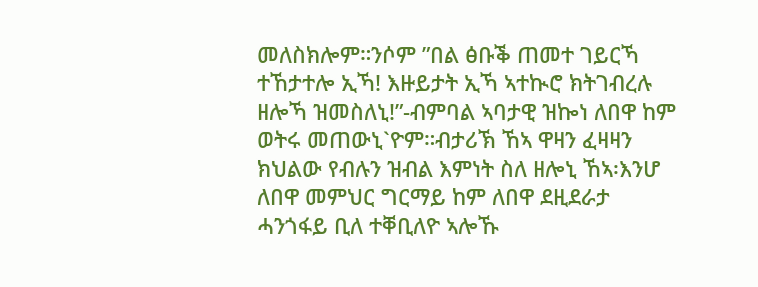መለስክሎም።ንሶም ”በል ፅቡቕ ጠመተ ገይርኻ ተኸታተሎ ኢኻ! እዙይታት ኢኻ ኣተኲሮ ክትገብረሉ ዘሎኻ ዝመስለኒ!”-ብምባል ኣባታዊ ዝኰነ ለበዋ ከም ወትሩ መጠውኒ`ዮም።ብታሪኽ ኸኣ ዋዛን ፈዛዛን ክህልው የብሉን ዝብል እምነት ስለ ዘሎኒ ኸኣ፡እንሆ ለበዋ መምህር ግርማይ ከም ለበዋ ደዚደራታ ሓንጎፋይ ቢለ ተቐቢለዮ ኣሎኹ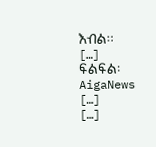እብል።
[…] ፍልፍል፡ AigaNews […]
[…]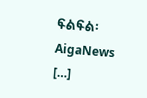ፍልፍል፡ AigaNews […]